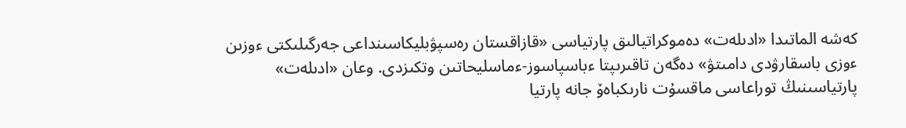كەشە الماتىدا «ادىلەت» دەموكراتيالىق پارتياسى «قازاقستان رەسپۋبليكاسىنداعى جەرگىلىكتى ءوزىن ءوزى باسقارۋدى دامىتۋ» دەگەن تاقىرىپتا ءباسپاسوز-ءماسليحاتىن وتكىزدى. وعان «ادىلەت» پارتياسىنىڭ توراعاسى ماقسۇت نارىكباەۆ جانە پارتيا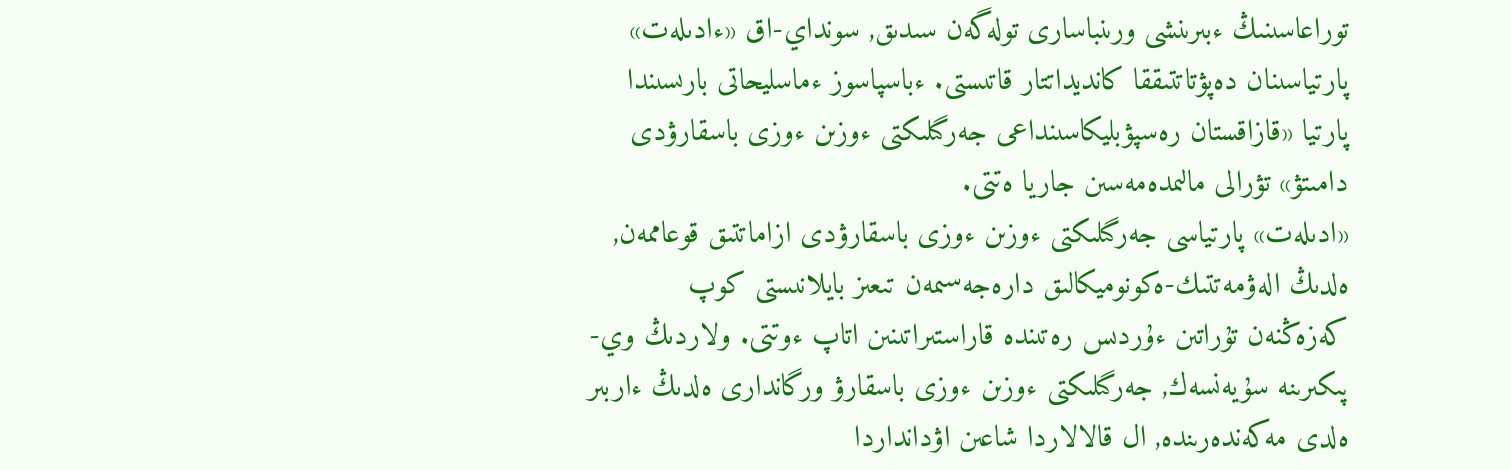توراعاسىنىڭ ءبىرىنشى ورىنباسارى تولەگەن سىدىق, سونداي-اق «ءادىلەت» پارتياسىنان دەپۋتاتتىققا كانديداتتار قاتىستى. ءباسپاسوز ءماسليحاتى بارىسىندا پارتيا «قازاقستان رەسپۋبليكاسىنداعى جەرگىلىكتى ءوزىن ءوزى باسقارۋدى دامىتۋ» تۋرالى مالىمدەمەسىن جاريا ەتتى.
«ادىلەت» پارتياسى جەرگىلىكتى ءوزىن ءوزى باسقارۋدى ازاماتتىق قوعاممەن, ەلدىڭ الەۋمەتتىك-ەكونوميكالىق دارەجەسىمەن تىعىز بايلانىستى كوپ كەزەڭنەن تۇراتىن ءۇردىس رەتىندە قاراستىراتىنىن اتاپ ءوتتى. ولاردىڭ وي-پىكىرىنە سۇيەنسەك, جەرگىلىكتى ءوزىن ءوزى باسقارۋ ورگاندارى ەلدىڭ ءاربىر ەلدى مەكەندەرىندە, ال قالالاردا شاعىن اۋدانداردا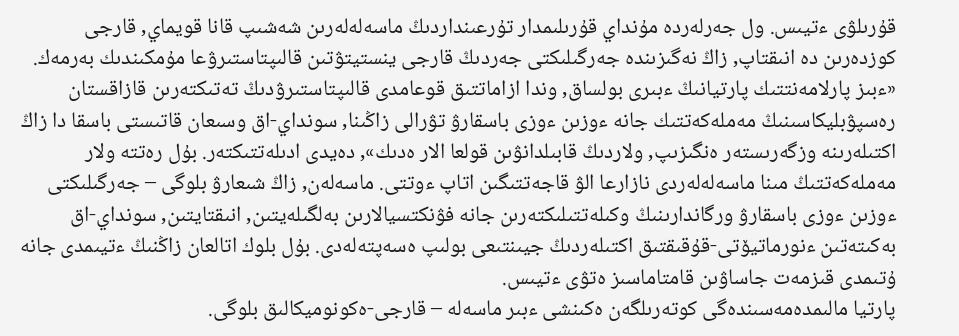قۇرىلۋى ءتيىس. ول جەرلەردە مۇنداي قۇرىلىمدار تۇرعىنداردىڭ ماسەلەلەرىن شەشىپ قانا قويماي, قارجى كوزدەرىن دە انىقتاپ, زاڭ نەگىزىندە جەرگىلىكتى جەردىڭ قارجى ينستيتۋتىن قالىپتاستىرۋعا مۇمكىندىك بەرمەك.
«ءبىز پارلامەنتتىك پارتيانىڭ ءبىرى بولساق, وندا ازاماتتىق قوعامدى قالىپتاستىرۋدىڭ تەتىكتەرىن قازاقستان رەسپۋبليكاسىنىڭ مەملەكەتتىك جانە ءوزىن ءوزى باسقارۋ تۋرالى زاڭىنا, سونداي-اق وسىعان قاتىستى باسقا دا زاڭ اكتىلەرىنە وزگەرىستەر ەنگىزىپ, ولاردىڭ قابىلدانۋىن قولعا الار ەدىك», دەيدى ادىلەتتىكتەر. بۇل رەتتە ولار مەملەكەتتىڭ مىنا ماسەلەلەردى نازارعا الۋ قاجەتتىگىن اتاپ ءوتتى. ماسەلەن, زاڭ شىعارۋ بلوگى – جەرگىلىكتى ءوزىن ءوزى باسقارۋ ورگاندارىنىڭ وكىلەتتىلىكتەرىن جانە فۋنكتسيالارىن بەلگىلەيتىن, انىقتايتىن, سونداي-اق بەكىتەتىن ءنورماتيۆتى-قۇقىقتىق اكتىلەردىڭ جيىنتىعى بولىپ ەسەپتەلەدى. بۇل بلوك اتالعان زاڭنىڭ ءتيىمدى جانە ۇتىمدى قىزمەت جاساۋىن قامتاماسىز ەتۋى ءتيىس.
پارتيا مالىمدەمەسىندەگى كوتەرىلگەن ەكىنشى ءبىر ماسەلە – قارجى-ەكونوميكالىق بلوگى.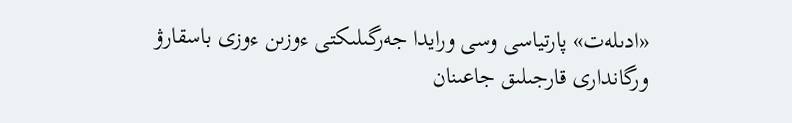«ادىلەت» پارتياسى وسى ورايدا جەرگىلىكتى ءوزىن ءوزى باسقارۋ ورگاندارى قارجىلىق جاعىنان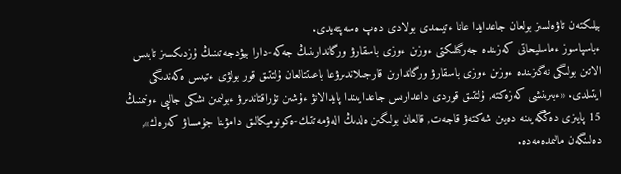بيلىكتەن تاۋەلسىز بولعان جاعدايدا عانا ءتيىمدى بولادى دەپ ەسەپتەيدى.
ءباسپاسوز ءماسليحاتى كەزىندە جەرگىلىكتى ءوزىن ءوزى باسقارۋ ورگاندارىنىڭ جەكە-دارا بيۋدجەتىنىڭ ۇزدىكسىز تابىس الاتىن بولىگى نەگىزىندە ءوزىن ءوزى باسقارۋ ورگاندارىن قارجىلاندىرۋعا باعىتتالعان ۇلتتىق قور بولۋى ءتيىس ەكەندىگى ايتىلدى. «ءبىرىنشى كەزەكتە, ۇلتتىق قوردى داعدارىس جاعدايىندا پايدالانۋ ءۇشىن تۇراقتاندىرۋ ءبولىمىن ىشكى جالپى ءونىمنىڭ 15 پايىزى دەڭگەيىنە دەيىن شەكتەۋ قاجەت, قالعان بولىگىن ەلدىڭ الەۋمەتتىك-ەكونوميكالىق دامۋىنا جۇمساۋ كەرەك», دەلىنگەن مالىمدەمەدە.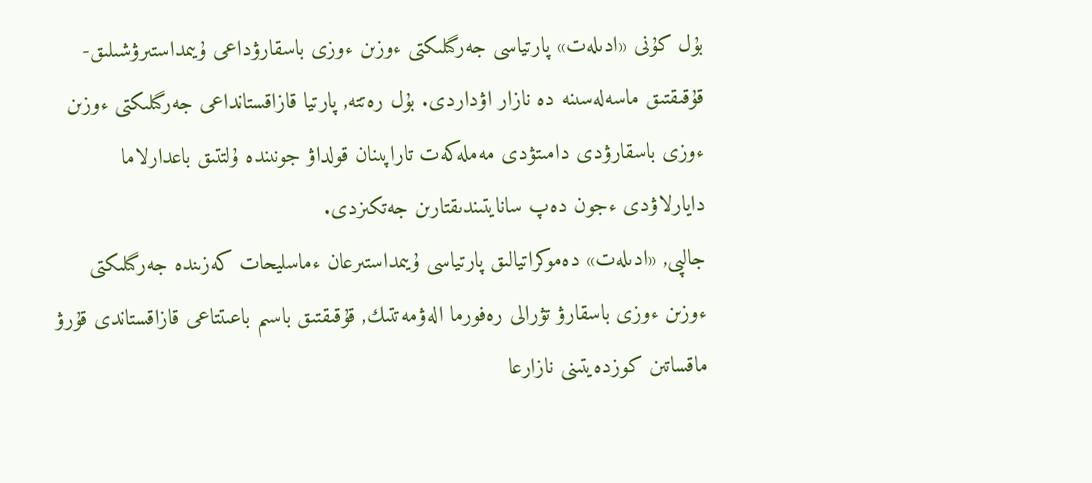بۇل كۇنى «ادىلەت» پارتياسى جەرگىلىكتى ءوزىن ءوزى باسقارۋداعى ۇيىمداستىرۋشىلىق-قۇقىقتىق ماسەلەسىنە دە نازار اۋداردى. بۇل رەتتە, پارتيا قازاقستانداعى جەرگىلىكتى ءوزىن ءوزى باسقارۋدى دامىتۋدى مەملەكەت تاراپىنان قولداۋ جونىندە ۇلتتىق باعدارلاما دايارلاۋدى ءجون دەپ سانايتىندىقتارىن جەتكىزدى.
جالپى, «ادىلەت» دەموكراتيالىق پارتياسى ۇيىمداستىرعان ءماسليحات كەزىندە جەرگىلىكتى ءوزىن ءوزى باسقارۋ تۋرالى رەفورما الەۋمەتتىك, قۇقىقتىق باسىم باعىتتاعى قازاقستاندى قۇرۋ ماقساتىن كوزدەيتىنى نازارعا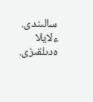سالىندى.
ءلايلا ەدىلقىزى.